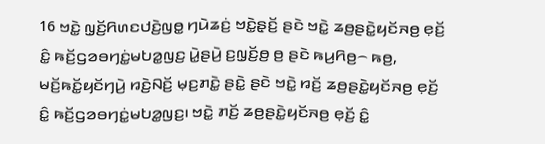16 ꤠꤢꤧ꤭ ꤜ꤫ꤢꤩ꤬ꤖꤛꤢꤓꤢꤧ꤬ꤜꤥ꤭ ꤚꤣꤧꤘꤢꤦ꤬ ꤠꤢꤧ꤭ꤔ꤫ꤢꤩ꤬ ꤔꤢꤧ ꤠꤢꤧ꤭ ꤘꤥ꤬ꤔꤢꤧ꤭ꤟꤢꤩꤏꤥ꤬ ꤕ꤫ꤢꤩ꤬ ꤢꤨ꤭ ꤒꤢꤩ꤬ꤞꤤꤋꤚꤢꤦ꤭ꤗꤝꤤ꤭ꤜꤢ꤬ ꤣꤧ꤭ꤔꤣꤧ꤬ ꤢ꤬ꤜ꤫ꤢꤩ꤬ꤥ꤬ ꤥ꤬ ꤔꤢꤧ ꤒꤣ꤬ꤖꤥ꤬꤮ ꤒꤥ꤬, ꤗꤢꤩ꤬ꤒꤢꤩ꤭ꤟꤢꤩꤚꤣꤧ꤬ ꤙꤢꤧ꤬ꤡꤢꤩ꤬ ꤗ꤫ꤢ꤬ꤊꤢꤧ꤭ ꤔꤢꤧ꤭ ꤔꤢꤧ ꤠꤢꤧ꤭ ꤙꤢꤩ꤬ ꤘꤥ꤬ꤔꤢꤧ꤭ꤟꤢꤩꤏꤥ꤬ ꤕ꤫ꤢꤩ꤬ ꤢꤨ꤭ ꤒꤢꤩ꤬ꤞꤤꤋꤚꤢꤦ꤭ꤗꤝꤤ꤭ꤜꤢ꤬꤯ ꤠꤢꤧ꤭ ꤊꤢꤩ꤬ ꤘꤥ꤬ꤔꤢꤧ꤭ꤟꤢꤩꤏꤥ꤬ ꤕ꤫ꤢꤩ꤬ ꤢꤨ꤭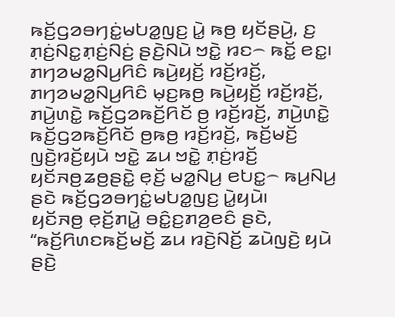ꤒꤢꤩ꤬ꤞꤤꤋꤚꤢꤦ꤭ꤗꤝꤤ꤭ꤜꤢ꤬ ꤣꤧ꤭ ꤒꤥ꤬ ꤟꤢꤩꤔꤣꤧ꤬, ꤢ꤬ ꤊ꤫ꤢꤦ꤬ꤡꤢ꤭ꤊ꤫ꤢꤦ꤬ꤡꤢꤦ꤬ ꤔꤢꤧ꤬ꤡꤣꤧ ꤠꤢꤧ꤭ ꤙꤢ꤮ ꤒꤢꤩ꤭ ꤕꤢ꤭꤯
ꤊꤚꤤꤗꤤ꤭ꤡꤣ꤬ꤖꤢꤨ ꤒꤣꤧ꤬ꤟꤢꤩ꤬ ꤙꤢꤩ꤬ꤙꤢꤩ꤬, ꤊꤚꤤꤗꤤ꤭ꤡꤣ꤬ꤖꤢꤨ ꤗ꤫ꤢ꤬ꤒꤥ꤬ ꤒꤣꤧ꤬ꤟꤢꤩ꤬ ꤙꤢꤩ꤬ꤙꤢꤩ꤬, ꤊꤣꤧ꤬ꤛꤢꤧ꤭ ꤒꤢꤩ꤬ꤞꤤꤒꤢꤩ꤬ꤖꤢꤩ ꤥ꤬ ꤙꤢꤩ꤬ꤙꤢꤩ꤬, ꤊꤣꤧ꤬ꤛꤢꤧ꤭ ꤒꤢꤩ꤬ꤞꤤꤒꤢꤩ꤬ꤖꤢꤩ ꤥ꤬ꤒꤥ꤬ ꤙꤢꤩ꤬ꤙꤢꤩ꤬, ꤒꤢꤩ꤬ꤗꤢꤩ꤬ ꤜꤢꤧ꤬ꤙꤢꤩ꤬ꤟꤣꤧ ꤠꤢꤧ꤭ ꤘꤣ ꤠꤢꤧ꤭ ꤊ꤫ꤢꤦ꤬ꤙꤢꤩ꤬ ꤟꤢꤩꤏꤥ꤬ꤘꤥ꤬ꤔꤢꤧ꤭ ꤕ꤫ꤢꤩ꤬ ꤗꤤ꤭ꤡꤣ꤬ ꤕꤝꤢ꤭꤮ ꤒꤣ꤬ꤡꤣ꤬ ꤔꤢꤧ ꤒꤢꤩ꤬ꤞꤤꤋꤚꤢꤦ꤭ꤗꤝꤤ꤭ꤜꤢ꤬ ꤣꤧ꤭ꤟꤣꤧ꤯
ꤟꤢꤩꤏꤥ꤬ ꤕ꤫ꤢꤩ꤬ꤊꤣꤧ꤭ ꤋꤢꤨ꤭ꤢ꤬ꤊꤤ꤬ꤕꤢꤨ ꤔꤢꤧ, “ꤒꤢꤩ꤬ꤖꤛꤢꤒꤢꤩ꤬ꤗꤢꤩ꤬ ꤘꤣ ꤙꤢꤧ꤬ꤡꤢꤩ꤬ ꤘꤣꤧꤜꤢꤧ꤬ ꤟꤣꤧ ꤔꤢꤧ꤬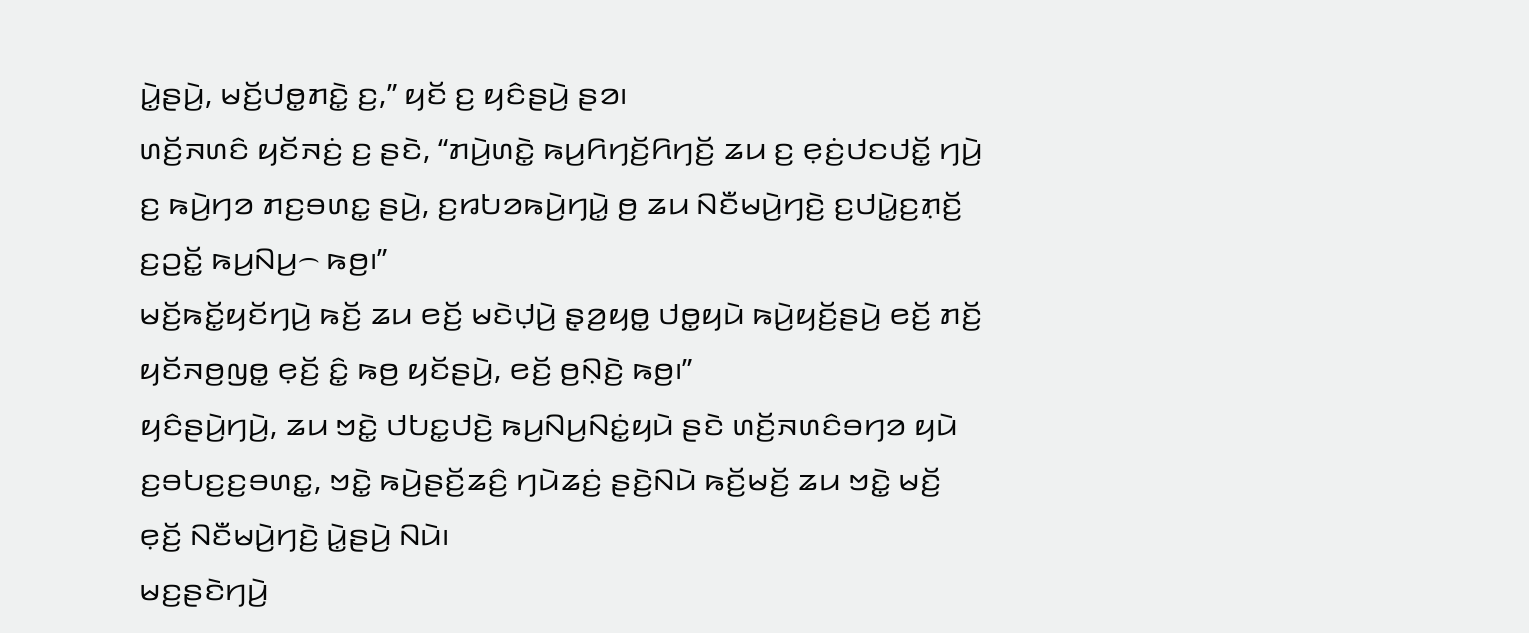ꤣꤧ꤭ꤔꤣꤧ꤬, ꤗꤢꤩ꤬ꤓꤥ꤭ꤊꤢꤧ꤭ ꤢ꤬,” ꤟꤢꤩ ꤢ꤬ ꤟꤢꤨꤔꤣꤧ꤬ ꤔꤤ꤯
ꤛꤢꤩ꤬ꤏꤛꤢꤨ ꤟꤢꤩꤏꤢꤦ꤬ ꤢ꤬ ꤔꤢꤧ, “ꤊꤣꤧ꤬ꤛꤢꤧ꤭ ꤒꤣ꤬ꤖꤚꤢꤩ꤬ꤖꤚꤢꤩ꤬ ꤘꤣ ꤢ꤬ ꤕ꤫ꤢꤦ꤬ꤓꤢꤓꤢꤩ꤭ ꤚꤣꤧ꤬ ꤢ꤬ ꤒꤣꤧ꤬ꤚꤤ ꤊꤢ꤬ꤋꤛꤢ꤭ ꤔꤣꤧ꤬, ꤢ꤬ꤙꤝꤤꤒꤣꤧ꤬ꤚꤣꤧ꤭ ꤥ꤬ ꤘꤣ ꤡꤢꤪꤗꤣꤧ꤬ꤚꤢꤧ꤬ ꤢ꤬ꤓꤣꤧ꤭ꤢ꤬ꤊ꤫ꤢꤩ꤬ ꤢ꤬ꤑꤢꤩ꤭ ꤒꤣ꤬ꤡꤣ꤬꤮ ꤒꤥ꤬꤯”
ꤗꤢꤩ꤬ꤒꤢꤩ꤭ꤟꤢꤩꤚꤣꤧ꤬ ꤒꤢꤩ꤬ ꤘꤣ ꤕꤢꤩ꤬ ꤗꤢꤧꤓ꤫ꤣꤧ꤬ ꤔ꤫ꤤ꤬ꤟꤥ꤭ ꤓꤥ꤭ꤟꤣꤧ ꤒꤣꤧ꤬ꤟꤢꤩ꤬ꤔꤣꤧ꤬ ꤕꤢꤩ꤬ ꤊꤢꤩ꤬ ꤟꤢꤩꤏꤥ꤬ꤜꤥ꤭ ꤕ꤫ꤢꤩ꤬ ꤢꤨ꤭ ꤒꤥ꤬ ꤟꤢꤩꤔꤣꤧ꤬, ꤕꤢꤩ꤬ ꤥ꤬ꤡ꤫ꤢꤧ꤬ ꤒꤥ꤬꤯”
ꤟꤢꤨꤔꤣꤧ꤬ꤚꤣꤧ꤬, ꤘꤣ ꤠꤢꤧ꤭ ꤓꤝꤢ꤭ꤓꤢꤧ꤬ ꤒꤣ꤬ꤡꤣ꤬ꤡꤢꤦ꤭ꤟꤣꤧ ꤔꤢꤧ ꤛꤢꤩ꤬ꤏꤛꤢꤨꤋꤚꤤ ꤟꤣꤧ ꤢ꤬ꤋꤝꤢ꤬ꤢ꤬ꤋꤛꤢ꤭, ꤠꤢꤧ꤭ ꤒꤣꤧ꤬ꤔꤢꤩ꤬ꤘꤢꤨ꤬ ꤚꤣꤧꤘꤢꤦ꤬ ꤔꤢꤧ꤬ꤡꤣꤧ ꤒꤢꤩ꤬ꤗꤢꤩ꤬ ꤘꤣ ꤠꤢꤧ꤭ ꤗꤢꤩ꤬ ꤕ꤫ꤢꤩ꤬ ꤡꤢꤪꤗꤣꤧ꤬ꤚꤢꤧ꤬ ꤣꤧ꤭ꤔꤣꤧ꤬ ꤡꤣꤧ꤯
ꤗꤢ꤬ꤔꤢꤧꤚꤣꤧ꤬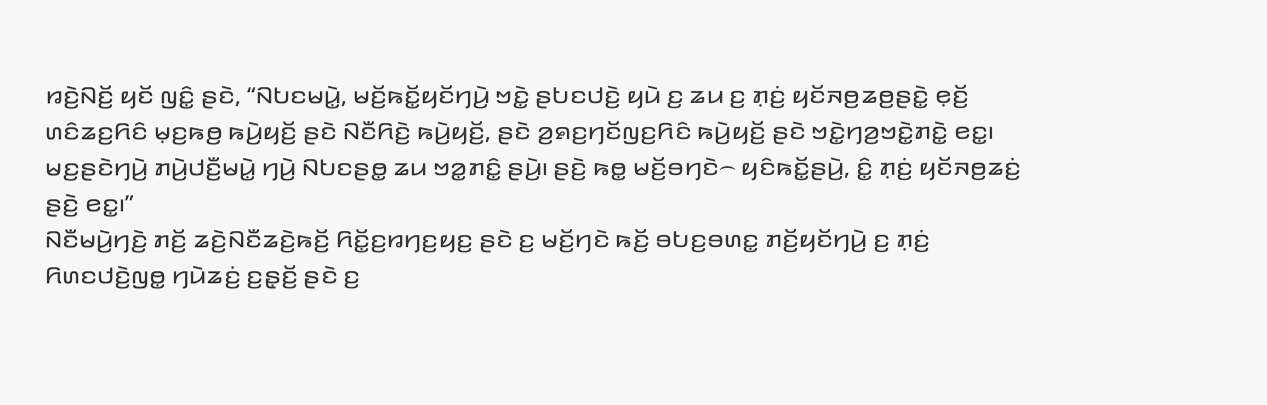ꤙꤢꤧ꤬ꤡꤢꤩ꤬ ꤟꤢꤩ ꤜꤢꤨ꤭ ꤔꤢꤧ, “ꤡꤝꤢꤗꤣꤧ꤭, ꤗꤢꤩ꤬ꤒꤢꤩ꤭ꤟꤢꤩꤚꤣꤧ꤬ ꤠꤢꤧ꤭ ꤔꤝꤢꤓꤢꤧ꤬ ꤟꤣꤧ ꤢ꤬ ꤘꤣ ꤢ꤬ ꤊ꤫ꤢꤦ꤬ ꤟꤢꤩꤏꤥ꤬ꤘꤥ꤬ꤔꤢꤧ꤭ ꤕ꤫ꤢꤩ꤬ ꤛꤢꤨꤘꤢ꤬ꤖꤢꤨ ꤗ꤫ꤢ꤬ꤒꤥ꤬ ꤒꤣꤧ꤬ꤟꤢꤩ꤬ ꤔꤢꤧ ꤡꤢꤪꤖꤢꤧ꤬ ꤒꤣꤧ꤬ꤟꤢꤩ꤬, ꤔꤢꤧ ꤤ꤬ꤎꤢ꤬ꤚꤢꤩꤜꤢ꤬ꤖꤢꤨ ꤒꤣꤧ꤬ꤟꤢꤩ꤬ ꤔꤢꤧ ꤠꤢꤧ꤭ꤚꤤ꤬ꤠꤢꤧ꤭ꤊꤢꤧ꤭ ꤕꤢ꤭꤯
ꤗꤢ꤬ꤔꤢꤧꤚꤣꤧ꤬ ꤊꤣꤧ꤬ꤓꤢꤪ꤬ꤗꤣꤧ꤭ ꤚꤣꤧ꤬ ꤡꤝꤢꤔꤥ꤭ ꤘꤣ ꤠꤤ꤭ꤊꤢꤨ꤭ ꤔꤣꤧ꤬꤯ ꤔꤢꤧ꤬ ꤒꤥ꤭ ꤗꤢꤩ꤬ꤋꤚꤢꤧ꤮ ꤟꤢꤨꤒꤢꤩ꤭ꤔꤣꤧ꤬, ꤢꤨ꤭ ꤊ꤫ꤢꤦ꤬ ꤟꤢꤩꤏꤥ꤬ꤘꤢꤦ꤬ ꤔꤢꤧ꤬ ꤕꤢ꤭꤯”
ꤡꤢꤪꤗꤣꤧ꤬ꤚꤢꤧ꤬ ꤊꤢꤩ꤬ ꤘꤢꤧ꤬ꤡꤢꤪꤘꤢꤧ꤬ꤒꤢꤩ꤬ ꤖꤢꤩ꤭ꤢ꤬ꤙꤚꤢ꤬ꤟꤢ꤬ ꤔꤢꤧ ꤢ꤬ ꤗꤢꤩ꤬ꤚꤢꤧ ꤒꤢꤩ꤬ ꤋꤝꤢ꤬ꤋꤛꤢ꤭ ꤊꤢꤩ꤬ꤟꤢꤩꤚꤣꤧ꤬ ꤢ꤬ ꤊ꤫ꤢꤦ꤬ ꤖꤛꤢꤓꤢꤧ꤬ꤜꤥ꤭ ꤚꤣꤧꤘꤢꤦ꤬ ꤢ꤬ꤔ꤫ꤢꤩ꤬ ꤔꤢꤧ ꤢ꤬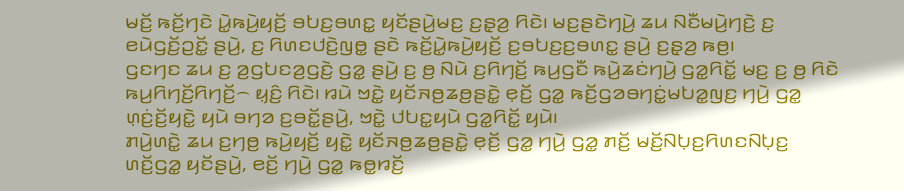ꤗꤢꤩ꤬ ꤒꤢꤩ꤬ꤚꤢꤧ ꤣꤧ꤭ꤒꤣꤧ꤬ꤟꤢꤩ꤬ ꤋꤝꤢ꤬ꤋꤛꤢ꤭ ꤟꤢꤩꤔꤣꤧ꤬ꤗꤢ꤬ ꤢ꤬ꤔ꤫ꤤ꤬ ꤖꤢꤧ꤯ ꤗꤢ꤬ꤔꤢꤧꤚꤣꤧ꤬ ꤘꤣ ꤡꤢꤪꤗꤣꤧ꤬ꤚꤢꤧ꤬ ꤢ꤬ ꤕꤣꤧꤞꤢꤩ꤬ꤑꤢꤩ꤭ ꤔꤣꤧ꤬, ꤢ꤬ ꤖꤛꤢꤓꤢꤧ꤬ꤜꤥ꤭ ꤔꤢꤧ ꤒꤢꤩ꤬ꤣꤧ꤭ꤒꤣꤧ꤬ꤟꤢꤩ꤬ ꤢ꤬ꤋꤝꤢ꤬ꤢ꤬ꤋꤛꤢ꤭ ꤔꤣꤧ꤬ ꤢ꤬ꤔ꤫ꤤ꤬ ꤒꤥ꤬꤯
ꤞꤢꤚꤢ ꤘꤣ ꤢ꤬ ꤤ꤬ꤞꤝꤢꤤ꤬ꤞꤢꤧ꤬ ꤞꤤ꤭ ꤔꤣꤧ꤬ ꤢ꤬ ꤥ꤬ ꤡꤣꤧ ꤢ꤬ꤖꤚꤢꤩ꤬ ꤒꤣ꤬ꤞꤢꤪ ꤒꤣꤧ꤬ꤘꤢꤦꤚꤣꤧ꤬ ꤞꤤ꤭ꤖꤢꤩ꤭ ꤗꤢ꤬ ꤢ꤬ ꤥ꤬ ꤖꤢꤧ ꤒꤣ꤬ꤖꤚꤢꤩ꤬ꤖꤚꤢꤩ꤬꤮ ꤟ꤫ꤢꤨ꤬ ꤖꤢꤧ꤯ ꤙꤣꤧ ꤠꤢꤧ꤭ ꤟꤢꤩꤏꤥ꤬ꤘꤥ꤬ꤔꤢꤧ꤭ ꤕ꤫ꤢꤩ꤬ ꤞꤤ꤭ ꤒꤢꤩ꤬ꤞꤤꤋꤚꤢꤦ꤭ꤗꤝꤤ꤭ꤜꤢ꤬ ꤚꤣꤧ꤬ ꤞꤤ꤭ ꤛ꤫ꤢꤦ꤬ꤢꤩ꤬ꤟꤢꤧ꤭ ꤟꤣꤧ ꤋꤚꤤ ꤢ꤬ꤋꤢꤩ꤭ꤔꤣꤧ꤬, ꤠꤢꤧ꤭ ꤓꤝꤢ꤭ꤟꤣꤧ ꤞꤤ꤭ꤖꤢꤩ꤭ ꤟꤣꤧ꤯
ꤊꤣꤧ꤬ꤛꤢꤧ꤭ ꤘꤣ ꤢ꤬ꤚꤥ꤬ ꤒꤣꤧ꤬ꤟꤢꤩ꤬ ꤟꤢꤧ꤭ ꤟꤢꤩꤏꤥ꤬ꤘꤥ꤬ꤔꤢꤧ꤭ ꤕ꤫ꤢꤩ꤬ ꤞꤤ꤭ ꤚꤣꤧ꤬ ꤞꤤ꤭ ꤊꤢꤩ꤬ ꤗꤢꤩ꤬ꤡꤝ꤫ꤢ꤬ꤖꤛꤢꤡꤝ꤫ꤢ꤬ ꤛꤢꤩ꤬ꤞꤤ꤭ ꤟꤢꤩꤔꤣꤧ꤬, ꤕꤢꤩ꤬ ꤚꤣꤧ꤬ ꤞꤤ꤭ ꤒꤥ꤭ꤙꤢꤩ꤬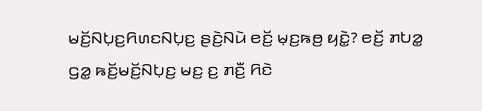ꤗꤢꤩ꤬ꤡꤝ꤫ꤢ꤬ꤖꤛꤢꤡꤝ꤫ꤢ꤬ ꤔꤢꤧ꤬ꤡꤣꤧ ꤕꤢꤩ꤬ ꤗ꤫ꤢ꤬ꤒꤥ꤬ ꤟꤢꤧ꤭? ꤕꤢꤩ꤬ ꤊꤝꤤ꤭ ꤞꤤ꤭ ꤒꤢꤩ꤬ꤗꤢꤩ꤬ꤡꤝ꤫ꤢ꤬ ꤗꤢ꤬ ꤢ꤬ ꤊꤢꤪ꤬ ꤖꤢꤧ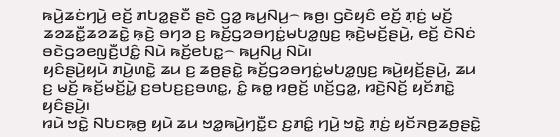ꤒꤣꤧ꤬ꤘꤢꤦꤚꤣꤧ꤬ ꤕꤢꤩ꤬ ꤊꤝꤤ꤭ꤔꤢꤪ ꤔꤢꤧ ꤞꤤ꤭ ꤒꤣ꤬ꤡꤣ꤬꤮ ꤒꤥ꤬꤯ ꤞꤢꤧꤟꤢꤨ ꤕꤢꤩ꤬ ꤊ꤫ꤢꤦ꤬ ꤗꤢꤩ꤬ ꤘꤤꤘꤢꤪ꤭ꤘꤤꤘꤢꤧ꤭ ꤒ꤫ꤢꤧ꤬ ꤋꤚꤤ ꤢ꤬ ꤒꤢꤩ꤬ꤞꤤꤋꤚꤢꤦ꤭ꤗꤝꤤ꤭ꤜꤢ꤬ ꤒ꤫ꤢꤧ꤬ꤗꤢꤩ꤬ꤔꤣꤧ꤬, ꤕꤢꤩ꤬ ꤢꤧꤡꤢꤦ ꤋꤢꤧꤞꤤꤕꤜꤢꤪ꤬ꤓꤢꤨ꤭ ꤡꤣꤧ ꤒꤢꤩ꤬ꤕꤝꤢ꤭꤮ ꤒꤣ꤬ꤡꤣ꤬ ꤡꤣꤧ꤯
ꤟꤢꤨꤔꤣꤧ꤬ꤟꤣꤧ ꤊꤣꤧ꤬ꤛꤢꤧ꤭ ꤘꤣ ꤢ꤬ ꤘꤥ꤬ꤔꤢꤧ꤭ ꤒꤢꤩ꤬ꤞꤤꤋꤚꤢꤦ꤭ꤗꤝꤤ꤭ꤜꤢ꤬ ꤒꤣꤧ꤬ꤟꤢꤩ꤬ꤔꤣꤧ꤬, ꤘꤣ ꤢ꤬ ꤗꤢꤩ꤬ ꤒꤢꤩ꤬ꤗꤢꤩ꤬ꤣꤧ꤭ ꤢ꤬ꤋꤝꤢ꤬ꤢ꤬ꤋꤛꤢ꤭, ꤢꤨ꤭ ꤒꤥ꤭ ꤙꤥ꤬ꤢꤩ꤬ ꤛꤢꤩ꤬ꤞꤤ꤭, ꤙꤢꤧ꤬ꤡꤢꤩ꤬ ꤟꤢꤩꤊꤢꤧ꤭ ꤟꤢꤨꤔꤣꤧ꤬꤯
ꤙꤣꤧ ꤠꤢꤧ꤭ ꤡꤝꤢꤒ꤫ꤥ꤬ ꤟꤣꤧ ꤘꤣ ꤠꤤ꤭ꤒꤣꤧ꤬ꤚꤢꤪ꤭ꤢ ꤢ꤬ꤊꤢꤨ꤭ ꤚꤣꤧ꤬ ꤠꤢꤧ꤭ ꤊ꤫ꤢꤦ꤬ ꤟꤢꤩꤏꤥ꤬ꤘꤥ꤬ꤔꤢꤧ꤭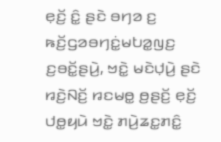ꤕ꤫ꤢꤩ꤬ ꤢꤨ꤭ ꤔꤢꤧ ꤋꤚꤤ ꤢ꤬ ꤒꤢꤩ꤬ꤞꤤꤋꤚꤢꤦ꤭ꤗꤝꤤ꤭ꤜꤢ꤬ ꤢ꤬ꤋꤢꤩ꤭ꤔꤣꤧ꤬, ꤠꤢꤧ꤭ ꤗꤢꤧꤓ꤫ꤣꤧ꤬ ꤔꤢꤧ ꤙꤢꤧ꤬ꤡꤢꤩ꤬ ꤙꤢꤗꤥ꤭ ꤥ꤬ꤔꤢꤩ꤬ ꤕ꤫ꤢꤩ꤬ ꤓꤥ꤭ꤟꤣꤧ ꤠꤢꤧ꤭ ꤊꤣꤧ꤬ꤘꤢ꤭ꤊꤢꤨ꤭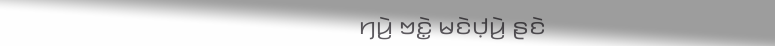ꤚꤣꤧ꤬ ꤠꤢꤧ꤭ ꤗꤢꤧꤓ꤫ꤣꤧ꤬ ꤔꤢꤧ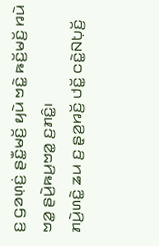ꤢ꤬ ꤞꤤꤛ꤫ꤢꤦ꤬ ꤔꤢꤪ꤭ꤗꤢꤩ꤬ ꤟꤣꤧ ꤠꤢꤧ꤭ ꤒꤢꤩ꤬ꤗꤢꤩ꤬ ꤙꤣꤧ ꤠꤤ꤭ ꤔꤣꤧ꤬ꤒꤣ꤬ꤠꤤ꤭ ꤢ꤬ꤊꤢꤨ꤭꤯
ꤊꤣꤧ꤬ꤛꤢꤧ꤭ ꤘꤣ ꤢ꤬ ꤔ꤫ꤤ꤬ꤙꤢꤩ꤬ ꤓꤢꤩ꤭ ꤍꤢꤧ꤭ꤡꤝ꤫ꤢꤩ꤬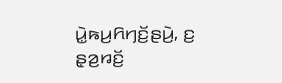ꤣꤧ꤭ꤒꤣ꤬ꤖꤚꤢꤩ꤬ꤔꤣꤧ꤬, ꤢ꤬ ꤔ꤫ꤤ꤬ꤙꤢꤩ꤬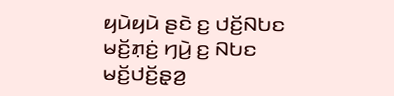ꤟꤣꤧꤟꤣꤧ ꤔꤢꤧ ꤢ꤬ ꤓꤢꤩ꤬ꤡꤝꤢ ꤗꤢꤩ꤬ꤊ꤫ꤢꤦ꤬ ꤚꤣꤧ꤬ ꤢ꤬ ꤡꤝꤢ ꤗꤢꤩ꤬ꤓꤢꤩ꤬ꤔ꤫ꤤ꤬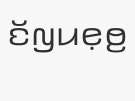ꤢꤩꤜꤣꤕ꤫ꤥ꤬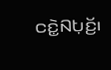ꤍꤢꤧ꤭ꤡꤝ꤫ꤢꤩ꤬꤯